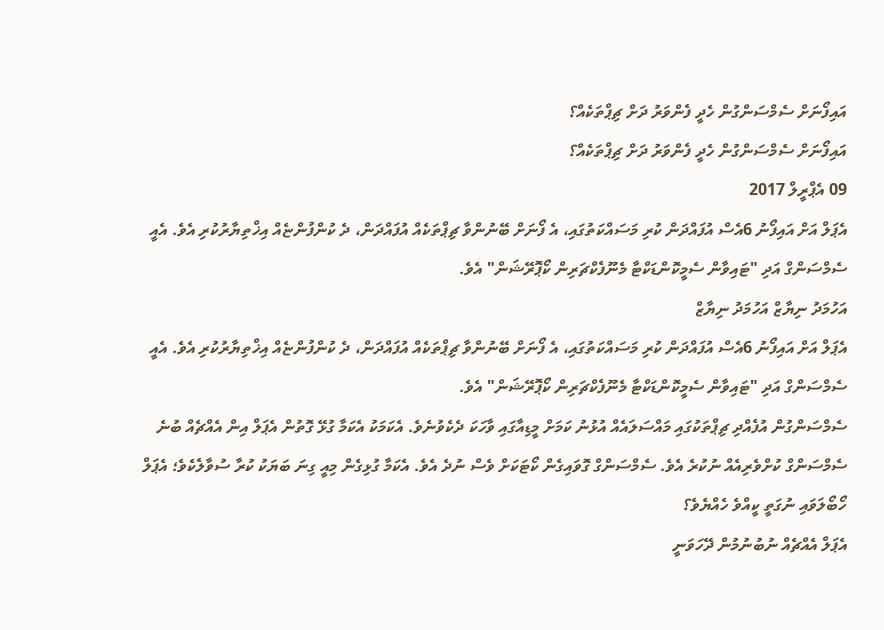އައިފޯނަށް ސެމްސަންގުން ހެދީ ފެންވަރު ދަށް ޗިޕްތަކެއް؟
އައިފޯނަށް ސެމްސަންގުން ހެދީ ފެންވަރު ދަށް ޗިޕްތަކެއް؟
09 އެޕްރީލް 2017
އެޕަލް އަށް އައިފޯނު 6އެސް އުފައްދަން ކުރި މަސައްކަތުގައި، އެ ފޯނަށް ބޭނުންވާ ޗިޕްތަކެއް އުފައްދަން، ދެ ކުންފުންޏެއް އިޚްތިޔާރުކުރި އެވެ. އެއީ ސެމްސަންގް އަދި "ޓައިވާން ސެމީކޮންޑަކްޓާ މެނޫފެކްޗަރިން ކޯޕޮރޭޝަން" އެވެ.
އަހުމަދު ނިޔާޒް އަހުމަދު ނިޔާޒް
އެޕަލް އަށް އައިފޯނު 6އެސް އުފައްދަން ކުރި މަސައްކަތުގައި، އެ ފޯނަށް ބޭނުންވާ ޗިޕްތަކެއް އުފައްދަން، ދެ ކުންފުންޏެއް އިޚްތިޔާރުކުރި އެވެ. އެއީ ސެމްސަންގް އަދި "ޓައިވާން ސެމީކޮންޑަކްޓާ މެނޫފެކްޗަރިން ކޯޕޮރޭޝަން" އެވެ.
ސެމްސަންގުން އުފެއްދި ޗިޕްތަކުގައި މައްސަލައެއް އުޅުނު ކަމަށް މީޑިއާގައި ވާހަކަ ދެކެވުނެވެ. އެކަމަކު އެކަމާ ގުޅޭ ގޮތުން އެޕަލް އިން އެއްޗެއް ބުނެ ސެމްސަންގް ކުށްވެރިއެއް ނުކުރެ އެވެ. ސެމްސަންގް ގޮވައިގެން ކޯޓަކަށް ވެސް ނުދެ އެވެ. އެކަމާ ގުޅިގެން މިއީ ގިނަ ބަޔަކު ކުރާ ސުވާލެކެވެ؛ އެޕަލް ހޯބޯލަވައި ނުގަތީ ކީއްވެ ހެއްޔެވެ؟
އެޕަލް އެއްޗެއް ނުބުނުމުން ދޭހަވަނީ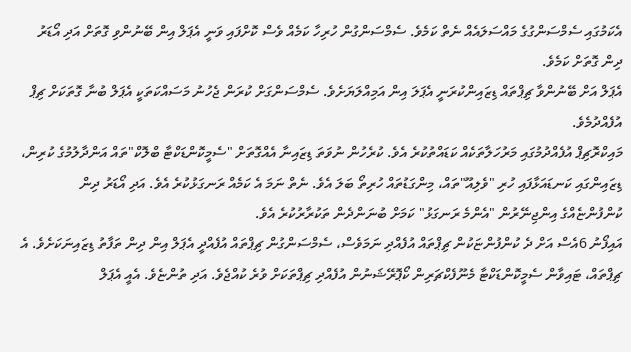އެކަމުގައި ސެމްސަންގުގެ މައްސަލައެއް ނެތް ކަމެވެ. ސެމްސަންގުން ހުރިހާ ކަމެއް ވެސް ކޮށްފައި ވަނީ އެޕަލް އިން ބޭނުންވި ގޮތަށް އަދި އޯޑަރު ދިން ގޮތަށް ކަމެވެ.
އެޕަލް އަށް ބޭނުންވާ ޗިޕްތައް ޑިޒައިންކުރަނީ އެޕަލަ އިން އަމިއްލަޔަށެވެ. ސެމްސަންގަށް ކުރަން ޖެހުނު މަސައްކަތަކީ އެޕަލް ބުނާ ގޮތަކަށް ޗިޕް އުފެއްދުމެވެ.
މައިކްރޮޗިޕް އުފެއްދުމުގައި މަރުހަލާތަކެއް ކަޑައްތުކުރެ އެވެ. ކުރެހުން ނުވަތަ ޑިޒައިނާ އެއްގޮތަށް "ސެމީކޮންޑަކްޓާ ބްލޮކް"ތައް އަންދާލުމުގެ ކުރިން، ޑިޒައިންގައި ކަނޑައަޅާފައި ހުރި "ވެލިއޫ"ތައް، މިންގަޑުތައް ހުރިތޯ ބަލަ އެވެ. ނެތް ނަމަ އެ ކަމެއް ރަނގަޅުކުރެ އެވެ. އަދި އޯޑަރު ދިން ކުންފުންޏެއްގެ އިންޖިނޭރުން "އެންމެ ރަނގަޅު" ކަމަށް ބުނަންދެން ތަކުރާރުކުރެ އެވެ.
އައިފޯނު 6އެސް އަށް ދެ ކުންފުންޏަކުން ޗިޕްތައް އުފެއްދި ނަމަވެސް، ސެމްސަންގުން ޗިޕްތައް އުފެއްދީ އެޕަލް އިން ދިން ތަފާތު ޑިޒައިނަކަށެވެ. އެ ޗިޕްތައް، ޓައިވާން ސެމީކޮންޑަކްޓާ މެނޫފެކްޗަރިން ކޯޕޮރޭޝަނުން އުފެއްދި ޗިޕްތަކަށް ވުރެ ކުއްޖެވެ. އަދި ތުންޏެވެ. އެއީ އެޕަލް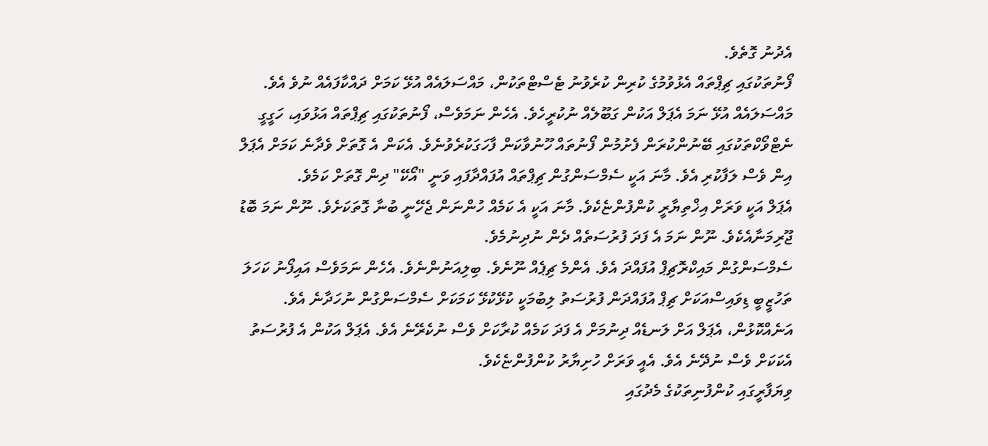އެދުނު ގޮތެވެ.
ފޯނުތަކުގައި ޗިޕްތައް އެޅުވުމުގެ ކުރިން ކުރެވުނު ޓެސްޓްތަކުން، މައްސަލައެއް އުޅޭ ކަމަށް ދައްކާފައެއް ނުވެ އެވެ. މައްސަލައެއް އުޅޭ ނަމަ އެޕަލް އަކުން ގަބޫލެއް ނުކުރީހެވެ. އެހެން ނަމަވެސް، ފޯނުތަކުގައި ޗިޕްތައް އަޅުވައި، ހަގީގީ ނެޓްވޯކްތަކުގައި ބޭނުންކުރަން ފެށުމުން ފޯނުތައް ހޫނުވާކަން ފާހަގަކުރެވުނެވެ. އެކަން އެ ގޮތަށް ވެދާނެ ކަމަށް އެޕަލް އިން ވެސް ލަފާކުރި އެވެ. މާނަ އަކީ ސެމްސަންގުން ޗިޕްތައް އުފައްދާފައި ވަނީ "އޯކޭ" ދިން ގޮތަށް ކަމެވެ.
އެޕަލް އަކީ ވަރަށް އިޚްތިޔާރީ ކުންފުންޏެކެވެ. މާނަ އަކީ އެ ކަމެއް ހުންނަން ޖެހޭނީ ބުނާ ގޮތަކަށެވެ. ނޫން ނަމަ ބޮޑު ޖޫރިމަނާއެކެވެ. ނޫން ނަމަ އެ ފަދަ ފުރުސަތެއް ދެން ނުދިނުމެވެ.
ސެމްސަންގުން މައިކްރޮޗިޕް އުފައްދަ އެވެ. އެންމެ ޗިޕެއް ނޫނެވެ. ބިލިއަނުންނެވެ. އެހެން ނަމަވެސް އައިފޯނު ކަހަލަ ތަހުޒީބީ ޑިވައިސްއަކަށް ޗިޕް އުފައްދަން ފުރުސަތު ލިބުމަކީ ކުޅޭކުޅޭ ކަމަކަށް ސެމްސަންގުން ނުހަދާނެ އެވެ. އަނެއްކޮޅުން، އެޕަލް އަށް ލަނޑެއް ދިނުމަށް އެ ފަދަ ކަމެއް ކުރާކަށް ވެސް ނުކެރޭނެ އެވެ. އެޕަލް އަކުން އެ ފުރުސަތު އެކަކަށް ވެސް ނުދޭނެ އެވެ. އެއީ ވަރަށް ހުށިޔާރު ކުންފުންޏެކެވެ.
ވިޔަފާރީގައި ކުންފުނިތަކުގެ މެދުގައި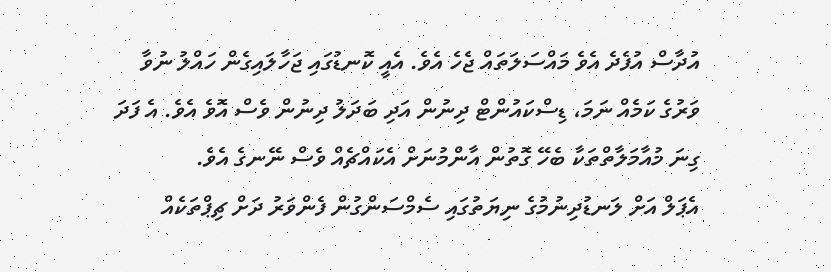އުދާސް އުފެދެ އެވެ މައްސަލަތައް ޖެހެ އެވެ. އެއީ ކޮނޑުގައި ޖަހާލައިގެން ހައްލު ނުވާ ވަރުގެ ކަމެއް ނަމަ، ޑިސްކައުންޓް ދިނުން އަދި ބަދަލު ދިނުން ވެސް އޮވެ އެވެ. އެ ފަދަ ގިނަ މުއާމަލާތްތަކާ ބެހޭ ގޮތުން އާންމުނަށް އެކައްޗެއް ވެސް ނޭނގެ އެވެ.
އެޕަލް އަށް ލަނޑުދިނުމުގެ ނިޔަތުގައި ސެމްސަންގުން ފެންވަރު ދަށް ޗިޕްތަކެއް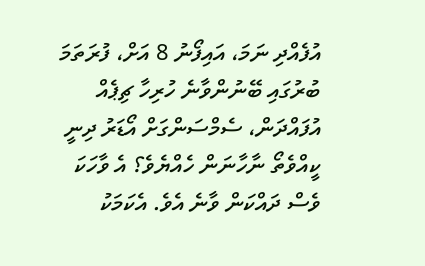އުފެއްދި ނަމަ، އައިފޯނު 8 އަށް، ފުރަތަމަ ބުރުގައި ބޭނުންވާނެ ހުރިހާ ޗިޕެއް އުފައްދަން، ސެމްސަންގަށް އޯޑަރު ދިނީ ކީއްވެތޯ ނާހާނަން ހެއްޔެވެ؟ އެ ވާހަކަ ވެސް ދައްކަން ވާނެ އެވެ. އެކަމަކު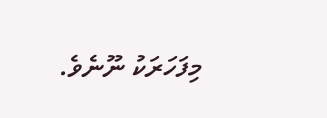މިފަހަރަކު ނޫނެވެ.